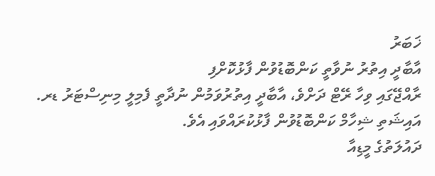ޚަބަރު
އާބާދީ އިތުރު ނުވާތީ ކަންބޮޑުވުން ފާޅުކޮށްފި
ރާއްޖޭގައި ވިހާ ރޭޓް ދަށްވެ، އާބާދީ އިތުރުވަމުން ނުދާތީ ފެމިލީ މިނިސްޓަރު ޑރ. އައިޝަތި ޝިހާމް ކަންބޮޑުވުން ފާޅުކުރައްވައި އެވެ.
ދައުލަތުގެ މީޑިއާ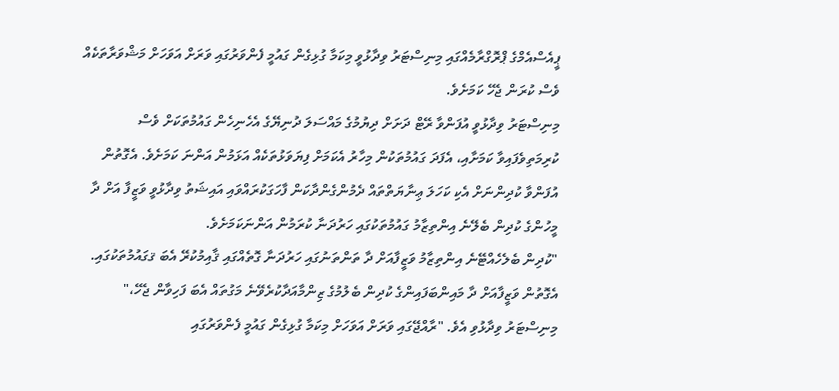ޕީއެސްއެމްގެ ޕްރޮގްރާމެއްގައި މިނިސްޓަރު ވިދާޅުވީ މިކަމާ ގުޅިގެން ގައުމީ ފެންވަރުގައި ވަރަށް އަވަހަށް މަޝްވަރާތަކެއް ވެސް ކުރަން ޖެހޭ ކަމަށެވެ.
މިނިސްޓަރު ވިދާޅުވީ އުފަންވާ ރޭޓް ދަށަށް ދިޔުމުގެ މައްސަލަ ދުނިޔޭގެ އެހެނިހެން ގައުމުތަކަށް ވެސް ކުރިމަތިވެފައިވާ ކަމަށާއި، އެފަދަ ގައުމުތަކުން މިހާރު އެކަމަށް ފިޔަވަޅުތަކެއް އަޅަމުން އަންނަ ކަމަށެވެ. އެގޮތުން އުފަންވާ ކުދިންނަށް އެކި ކަހަލަ ޢިނާޔަތްތައް ދެމުންގެންދާކަން ފާހަގަކުރައްވައި އައިޝަތު ވިދާޅުވީ ވަޒީފާ އަށް ދާ މީހުންގެ ކުދިން ބެލޭނެ އިންތިޒާމު ގައުމުތަކުގައި ހަރުދަނާ ކުރަމުން އަންނަކަމަށެވެ.
"ކުދިން ބެލެހެއްޓޭނެ އިންތިޒާމު ވަޒީފާއަށް ދާ ތަންތަނުގައި ހަރުދަނާ ގޮތެއްގައި ޤާއިމުކުރޭ އެބަ ޤގައުމުތަކުގައި. އެގޮތުން ވަޒީފާއަށް ދާ މައިންބަފައިންގެ ކުދިން ބެލުމުގެ ޒިންމާއަދާކުރެވޭނެ މަގުތައް އެބަ ފަހިވާން ޖެހޭ،" މިނިސްޓަރު ވިދާޅުވި އެވެ. "ރާއްޖޭގައި ވަރަށް އަވަހަށް މިކަމާ ގުޅިގެން ގައުމީ ފެންވަރުގައި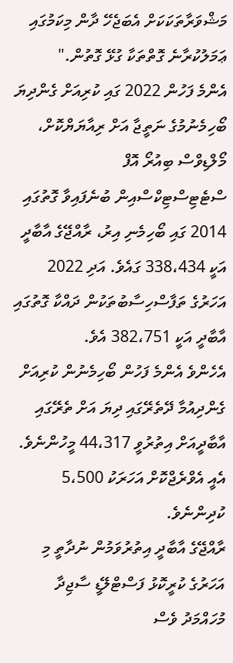މަޝްވަރާތަކަކަށް އެބަޖެހޭ ދާން މިކަމުގައި ޢަމަލުކުރާނެ ގޮތްތަކާ ގުޅޭ ގޮތުން."
އެންމެ ފަހުން 2022 ގައި ކުރިއަށް ގެންދިޔަ ބޯހިމެނުމުގެ ނަތީޖާ އަށް ރިއާޔަޔްކޮށް، މޯލްޑިވްސް ބިއުރޯ އޮފް ސްޓެޓިސްޓިކްސްއިން ބުނެފައިވާ ގޮތުގައި 2014 ގައި ބޯހިމެނި އިރު، ރާއްޖޭގެ އާބާދީ އަކީ 338،434 ގައެވެ. އަދި 2022 އަހަރުގެ ތަފާސްހިސާބުތަކުން ދައްކާ ގޮތުގައި އާބާދީ އަކީ 382،751 އެވެ.
އެހެންވެ އެންމެ ފަހުން ބޯހިމެނުން ކުރިއަށް ގެންދިއުމާ ދޭތެރޭގައި ދިޔަ އަށް ތެރޭގައި އާބާދީއަށް އިތުރުވީ 44،317 މީހުންނެވެ. އެއީ އެވްރެޖްކޮށް އަހަރަކު 5،500 ކުދިންނެވެ.
ރާއްޖޭގެ އާބާދީ އިތުރުވަމުން ނުދާތީ މި އަހަރުގެ ކުރީކޮޅު ފަސްޓްލޭޑީ ސާޖިދާ މުހައްމަދު ވެސް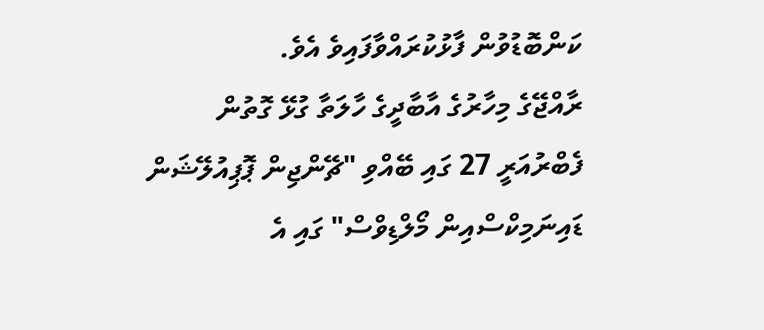ކަންބޮޑުވުން ފާޅުކުރައްވާފައިވެ އެވެ.
ރާއްޖޭގެ މިހާރުގެ އާބާދީގެ ހާލަތާ ގުޅޭ ގޮތުން ފެބްރުއަރީ 27 ގައި ބޭއްވި "ޗޭންޖިން ޕޮޕިއުލޭޝަން ޑައިނަމިކްސްއިން މޯލްޑިވްސް" ގައި އެ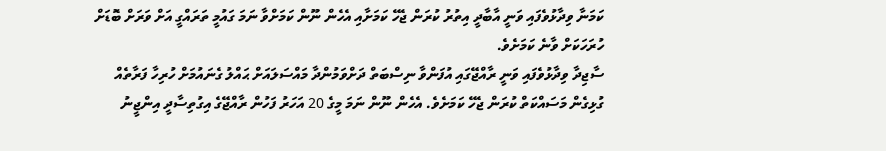ކަމަނާ ވިދާޅުވެފައި ވަނީ އާބާދީ އިތުރު ކުރަން ޖެހޭ ކަމަށާއި އެހެން ނޫން ކަމަށްވާ ނަމަ ގައުމީ ތަރައްގީ އަށް ވަރަށް ބޮޑަށް ހުރަހަކަށް ވާނެ ކަމަށެވެ.
ސާޖިދާ ވިދާޅުވެފައި ވަނީ ރާއްޖޭގައި އުފަންވާ ނިސްބަތް ދަށްވަމުންދާ މައްސަލައަށް ޙައްލު ގެނައުމަށް ހުރިހާ ފަރާތެއް ގުޅިގެން މަސައްކަތް ކުރަން ޖެހޭ ކަމަށެވެ. އެހެން ނޫން ނަމަ މީގެ 20 އަހަރު ފަހުން ރާއްޖޭގެ އިގުތިސާދީ އިންޖީނު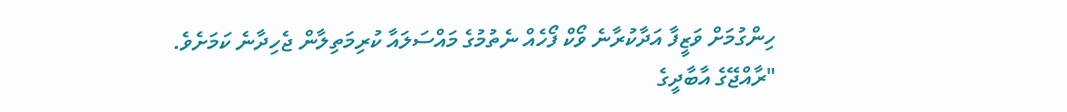ހިންގުމަށް ވަޒީފާ އަދާކުރާނެ ވޯކް ފޯހެއް ނެތުމުގެ މައްސަލައާ ކުރިމަތިލާން ޖެހިދާނެ ކަމަށެވެ.
"ރާއްޖޭގެ އާބާދީގެ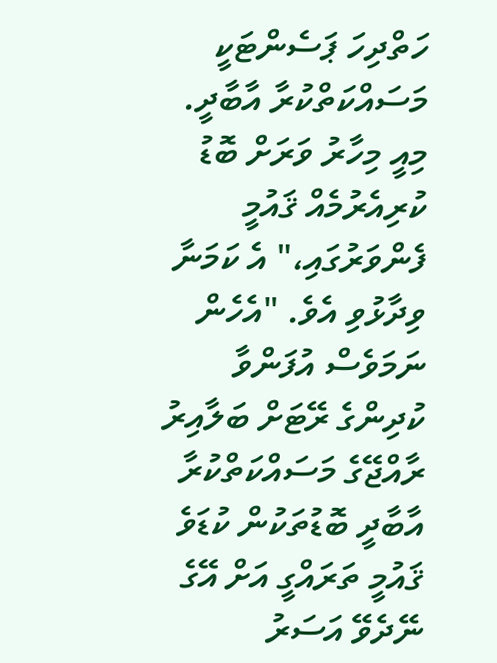ހަތްދިހަ ޕަސެންޓަކީ މަސައްކަތްކުރާ އާބާދީ. މިއީ މިހާރު ވަރަށް ބޮޑު ކުރިއެރުމެއް ޤައުމީ ފެންވަރުގައި،" އެ ކަމަނާ ވިދާޅުވި އެވެ. "އެހެން ނަމަވެސް އުފަންވާ ކުދިންގެ ރޭޓަށް ބަލާއިރު ރާއްޖޭގެ މަސައްކަތްކުރާ އާބާދީ ބޮޑުތަކުން ކުޑަވެ ޤައުމީ ތަރައްގީ އަށް އޭގެ ނޭދެވޭ އަސަރު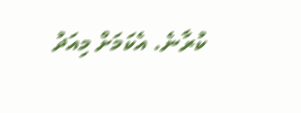ކުރާނެ. އެކަމަށް މިއަދު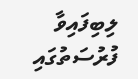ލިބިފައިވާ ފުރުސަތުގައި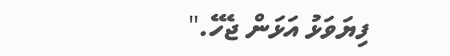ފިޔަވަޅު އަޅަން ޖެހޭ."